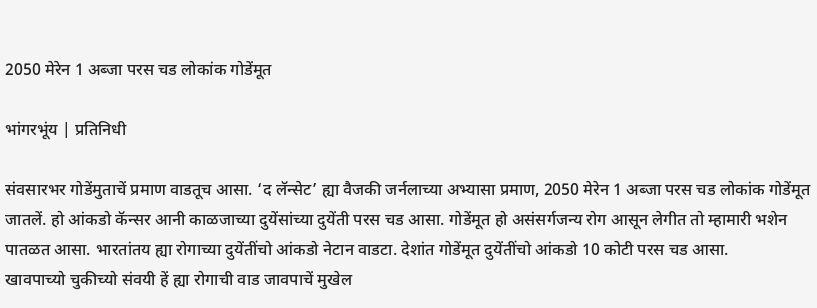2050 मेरेन 1 अब्जा परस चड लोकांक गोडेंमूत

भांगरभूंय | प्रतिनिधी

संवसारभर गोडेंमुताचें प्रमाण वाडतूच आसा. ‘द लॅन्सेट’ ह्या वैजकी जर्नलाच्या अभ्यासा प्रमाण, 2050 मेरेन 1 अब्जा परस चड लोकांक गोडेंमूत जातलें. हो आंकडो कॅन्सर आनी काळजाच्या दुयेंसांच्या दुयेंती परस चड आसा. गोडेंमूत हो असंसर्गजन्य रोग आसून लेगीत तो म्हामारी भशेन पातळत आसा. भारतांतय ह्या रोगाच्या दुयेंतींचो आंकडो नेटान वाडटा. देशांत गोडेंमूत दुयेंतींचो आंकडो 10 कोटी परस चड आसा.
खावपाच्यो चुकीच्यो संवयी हें ह्या रोगाची वाड जावपाचें मुखेल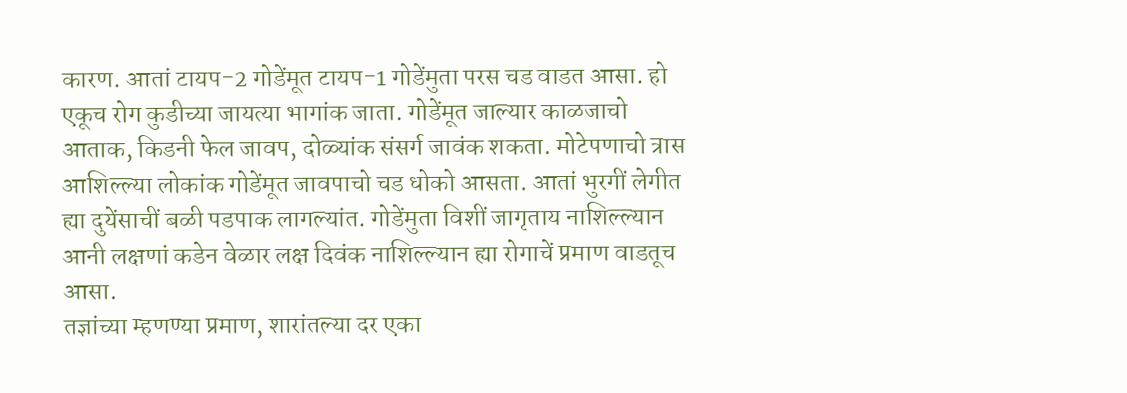कारण. आतां टायप-2 गोडेंमूत टायप-1 गोडेंमुता परस चड वाडत आसा. हो एकूच रोग कुडीच्या जायत्या भागांक जाता. गोडेंमूत जाल्यार काळजाचो आताक, किडनी फेल जावप, दोळ्यांक संसर्ग जावंक शकता. मोटेपणाचो त्रास आशिल्ल्या लोकांक गोडेंमूत जावपाचो चड धोको आसता. आतां भुरगीं लेगीत ह्या दुयेंसाचीं बळी पडपाक लागल्यांत. गोडेंमुता विशीं जागृताय नाशिल्ल्यान आनी लक्षणां कडेन वेळार लक्ष दिवंक नाशिल्ल्यान ह्या रोगाचें प्रमाण वाडतूच आसा.
तज्ञांच्या म्हणण्या प्रमाण, शारांतल्या दर एका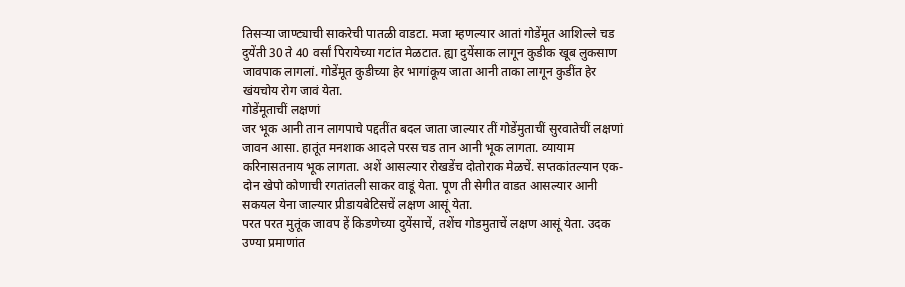तिसर्‍या जाण्ट्याची साकरेची पातळी वाडटा. मजा म्हणल्यार आतां गोडेंमूत आशिल्ले चड दुयेंती 30 ते 40 वर्सां पिरायेच्या गटांत मेळटात. ह्या दुयेंसाक लागून कुडीक खूब लुकसाण जावपाक लागलां. गोडेंमूत कुडीच्या हेर भागांकूय जाता आनी ताका लागून कुडींत हेर खंयचोय रोग जावं येता.
गोडेंमूताचीं लक्षणां
जर भूक आनी तान लागपाचे पद्दतींत बदल जाता जाल्यार तीं गोडेंमुताचीं सुरवातेचीं लक्षणां जावन आसा. हातूंत मनशाक आदले परस चड तान आनी भूक लागता. व्यायाम करिनासतनाय भूक लागता. अशें आसल्यार रोखडेंच दोतोराक मेळचें. सप्तकांतल्यान एक- दोन खेपो कोणाची रगतांतली साकर वाडूं येता. पूण ती सेगीत वाडत आसल्यार आनी सकयल येना जाल्यार प्रीडायबेटिसचें लक्षण आसूं येता.
परत परत मुतूंक जावप हें किडणेच्या दुयेंसाचें, तशेंच गोडमुताचें लक्षण आसूं येता. उदक उण्या प्रमाणांत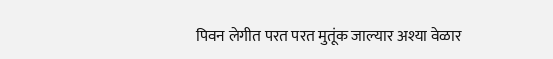पिवन लेगीत परत परत मुतूंक जाल्यार अश्या वेळार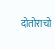दोतोराचो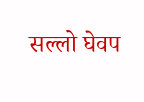सल्लो घेवप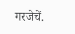गरजेचें.